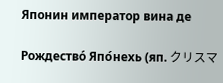Японин император вина де

Рождество́ Япо́нехь (яп. クリスマ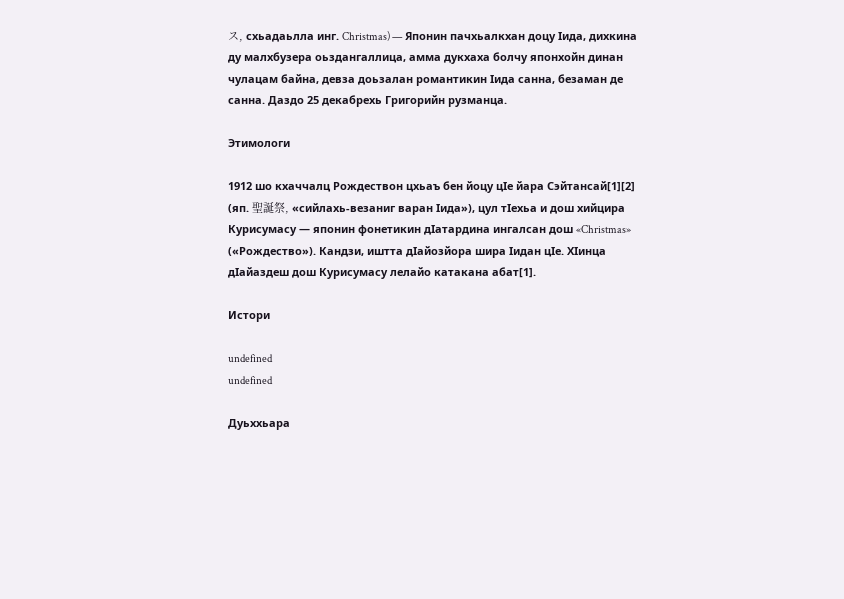ス, схьадаьлла инг. Christmas) — Японин пачхьалкхан доцу Ӏида, дихкина ду малхбузера оьздангаллица, амма дукхаха болчу японхойн динан чулацам байна, девза доьзалан романтикин Ӏида санна, безаман де санна. Даздо 25 декабрехь Григорийн рузманца.

Этимологи

1912 шо кхаччалц Рождествон цхьаъ бен йоцу цӀе йара Сэйтансай[1][2] (яп. 聖誕祭, «сийлахь-везаниг варан Ӏида»), цул тӀехьа и дош хийцира Курисумасу — японин фонетикин дӀатардина ингалсан дош «Christmas» («Рождество»). Кандзи, иштта дӀайозйора шира Ӏидан цӀе. ХӀинца дӀайаздеш дош Курисумасу лелайо катакана абат[1].

Истори

undefined
undefined

Дуьххьара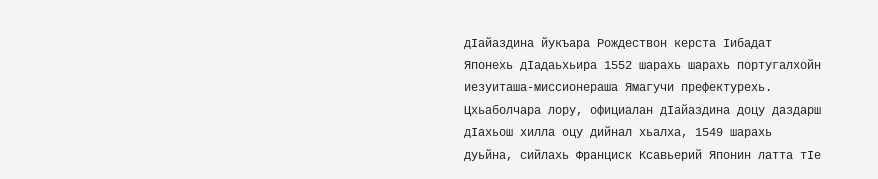дӀайаздина йукъара Рождествон керста Ӏибадат Японехь дӀадаьхьира 1552 шарахь шарахь португалхойн иезуиташа-миссионераша Ямагучи префектурехь. Цхьаболчара лору, официалан дӀайаздина доцу даздарш дӀахьош хилла оцу дийнал хьалха, 1549 шарахь дуьйна, сийлахь Франциск Ксавьерий Японин латта тӀе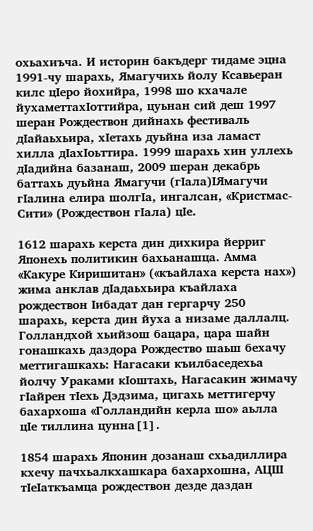охьахиъча. И историн бакъдерг тидаме эцна 1991-чу шарахь, Ямагучихь йолу Ксавьеран килс цӀеро йохийра, 1998 шо кхачале йухаметтахӀоттийра, цуьнан сий деш 1997 шеран Рождествон дийнахь фестиваль дӀайаьхьира, хӀетахь дуьйна иза ламаст хилла дӀахӀоьттира. 1999 шарахь хин уллехь дӀадийна базанаш, 2009 шеран декабрь баттахь дуьйна Ямагучи (гӀала)ӀЯмагучи гӀалина елира шолгӀа, ингалсан, «Кристмас-Сити» (Рождествон гӀала) цӀе.

1612 шарахь керста дин дихкира йерриг Японехь политикин бахьанашца. Амма «Какуре Киришитан» («къайлаха керста нах») жима анклав дӀадаьхьира къайлаха рождествон Ӏибадат дан гергарчу 250 шарахь, керста дин йуха а низаме даллалц. Голландхой хьийзош бацара, цара шайн гонашкахь даздора Рождество шаьш бехачу меттигашкахь: Нагасаки къилбаседехьа йолчу Ураками кӀоштахь, Нагасакин жимачу гӀайрен тӀехь Дэдзима, цигахь меттигерчу бахархоша «Голландийн керла шо» аьлла цӀе тиллина цунна[1].

1854 шарахь Японин дозанаш схьадиллира кхечу пачхьалкхашкара бахархошна, АЦШ тӀеӀаткъамца рождествон дезде даздан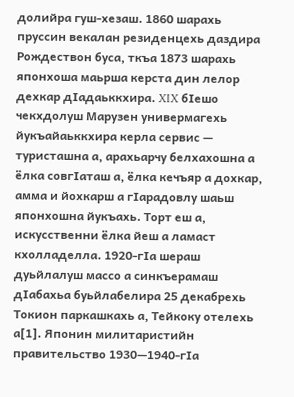долийра гуш-хезаш. 1860 шарахь пруссин векалан резиденцехь даздира Рождествон буса, ткъа 1873 шарахь японхоша маьрша керста дин лелор дехкар дӀадаьккхира. XIX бӀешо чекхдолуш Марузен универмагехь йукъайаьккхира керла сервис — туристашна а, арахьарчу белхахошна а ёлка совгӀаташ а, ёлка кечъяр а дохкар, амма и йохкарш а гӀарадовлу шаьш японхошна йукъахь. Торт еш а, искусственни ёлка йеш а ламаст кхолладелла. 1920-гӀа шераш дуьйлалуш массо а синкъерамаш дӀабахьа буьйлабелира 25 декабрехь Токион паркашкахь а, Тейкоку отелехь а[1]. Японин милитаристийн правительство 1930—1940-гӀа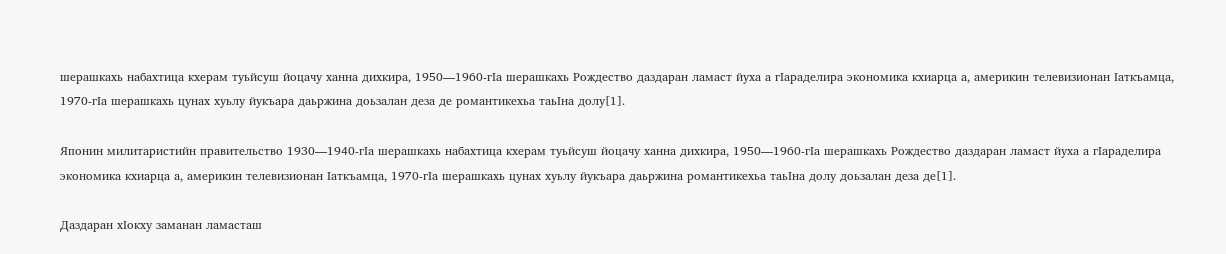шерашкахь набахтица кхерам туьйсуш йоцачу ханна дихкира, 1950—1960-гӀа шерашкахь Рождество даздаран ламаст йуха а гӀараделира экономика кхиарца а, америкин телевизионан Ӏаткъамца, 1970-гӀа шерашкахь цунах хуьлу йукъара даьржина доьзалан деза де романтикехьа таьӀна долу[1].

Японин милитаристийн правительство 1930—1940-гӀа шерашкахь набахтица кхерам туьйсуш йоцачу ханна дихкира, 1950—1960-гӀа шерашкахь Рождество даздаран ламаст йуха а гӀараделира экономика кхиарца а, америкин телевизионан Ӏаткъамца, 1970-гӀа шерашкахь цунах хуьлу йукъара даьржина романтикехьа таьӀна долу доьзалан деза де[1].

Даздаран хӀокху заманан ламасташ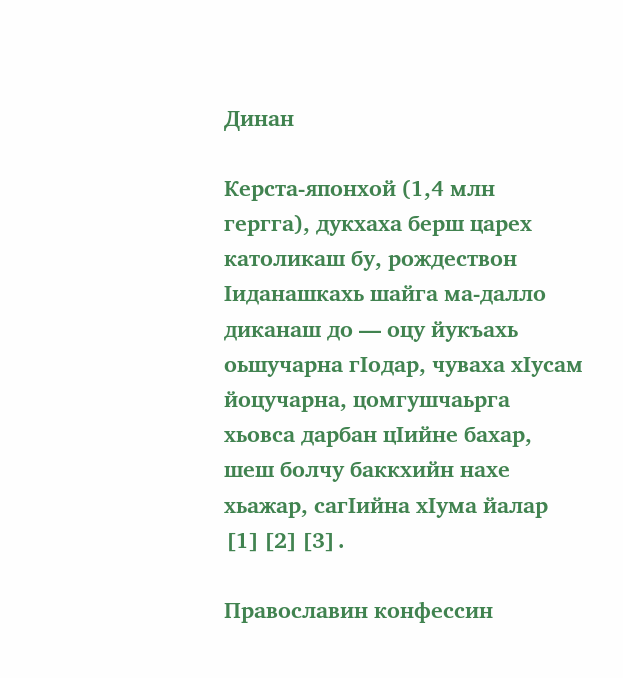Динан

Керста-японхой (1,4 млн гергга), дукхаха берш царех католикаш бу, рождествон Ӏиданашкахь шайга ма-далло диканаш до — оцу йукъахь оьшучарна гӀодар, чуваха хӀусам йоцучарна, цомгушчаьрга хьовса дарбан цӀийне бахар, шеш болчу баккхийн нахе хьажар, сагӀийна хӀума йалар [1][2][3].

Православин конфессин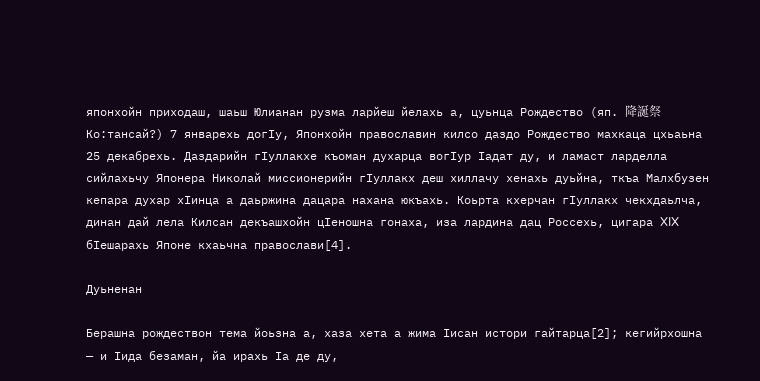японхойн приходаш, шаьш Юлианан рузма ларйеш йелахь а, цуьнца Рождество (яп. 降誕祭 Ко:тансай?) 7 январехь догӀу, Японхойн православин килсо даздо Рождество махкаца цхьаьна 25 декабрехь. Даздарийн гӀуллакхе къоман духарца вогӀур Ӏадат ду, и ламаст ларделла сийлахьчу Японера Николай миссионерийн гӀуллакх деш хиллачу хенахь дуьйна, ткъа Малхбузен кепара духар хӀинца а даьржина дацара нахана юкъахь. Коьрта кхерчан гӀуллакх чекхдаьлча, динан дай лела Килсан декъашхойн цӀеношна гонаха, иза лардина дац Россехь, цигара XIX бӀешарахь Японе кхаьчна православи[4].

Дуьненан

Берашна рождествон тема йоьзна а, хаза хета а жима Ӏисан истори гайтарца[2]; кегийрхошна — и Ӏида безаман, йа ирахь Ӏа де ду,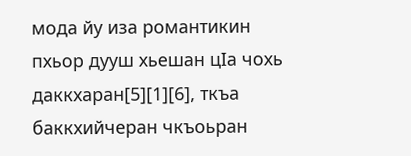мода йу иза романтикин пхьор дууш хьешан цӀа чохь даккхаран[5][1][6], ткъа баккхийчеран чкъоьран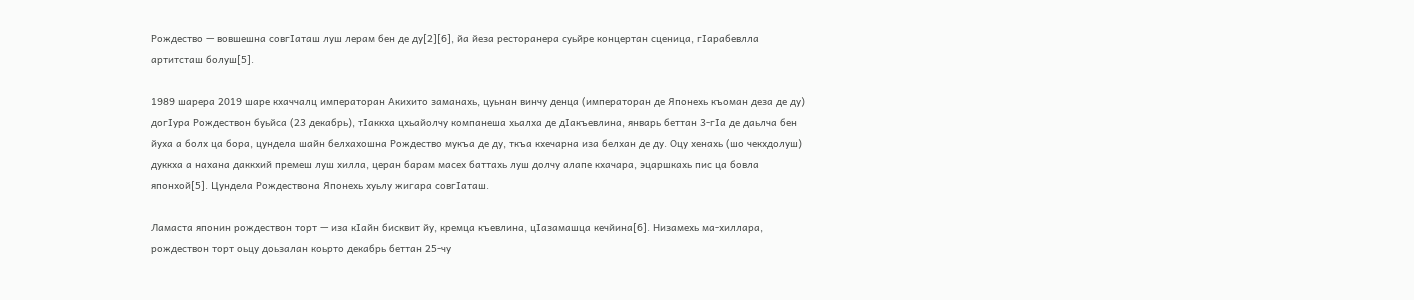Рождество — вовшешна совгӀаташ луш лерам бен де ду[2][6], йа йеза ресторанера суьйре концертан сценица, гӀарабевлла артитсташ болуш[5].

1989 шарера 2019 шаре кхаччалц императоран Акихито заманахь, цуьнан винчу денца (императоран де Японехь къоман деза де ду) догӀура Рождествон буьйса (23 декабрь), тӀаккха цхьайолчу компанеша хьалха де дӀакъевлина, январь беттан 3-гӀа де даьлча бен йуха а болх ца бора, цундела шайн белхахошна Рождество мукъа де ду, ткъа кхечарна иза белхан де ду. Оцу хенахь (шо чекхдолуш) дуккха а нахана даккхий премеш луш хилла, церан барам масех баттахь луш долчу алапе кхачара, эцаршкахь пис ца бовла японхой[5]. Цундела Рождествона Японехь хуьлу жигара совгӀаташ.

Ламаста японин рождествон торт — иза кӀайн бисквит йу, кремца къевлина, цӀазамашца кечйина[6]. Низамехь ма-хиллара, рождествон торт оьцу доьзалан коьрто декабрь беттан 25-чу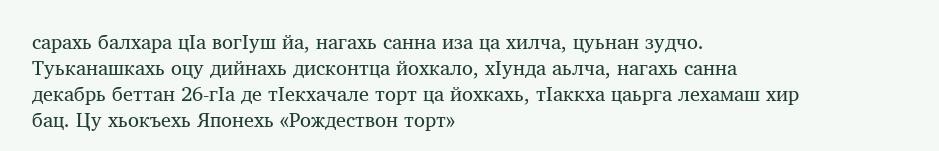сарахь балхара цӀа вогӀуш йа, нагахь санна иза ца хилча, цуьнан зудчо. Туьканашкахь оцу дийнахь дисконтца йохкало, хӀунда аьлча, нагахь санна декабрь беттан 26-гӀа де тӀекхачале торт ца йохкахь, тӀаккха цаьрга лехамаш хир бац. Цу хьокъехь Японехь «Рождествон торт»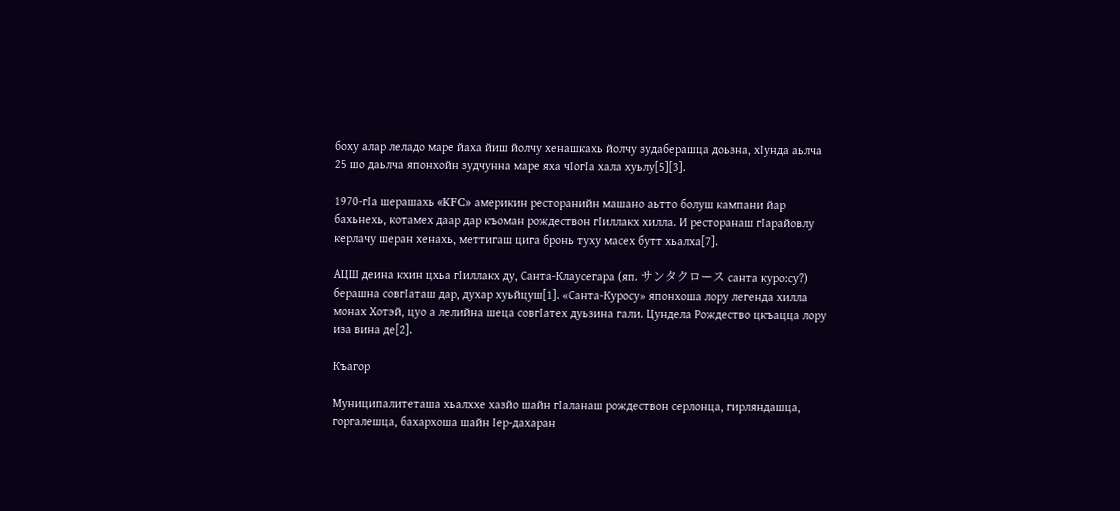боху алар леладо маре йаха йиш йолчу хенашкахь йолчу зудаберашца доьзна, хӀунда аьлча 25 шо даьлча японхойн зудчунна маре яха чӀогӀа хала хуьлу[5][3].

1970-гӀа шерашахь «KFC» америкин ресторанийн машано аьтто болуш кампани йар бахьнехь, котамех даар дар къоман рождествон гӀиллакх хилла. И ресторанаш гӀарайовлу керлачу шеран хенахь, меттигаш цига бронь туху масех бутт хьалха[7].

АЦШ деина кхин цхьа гӀиллакх ду, Санта-Клаусегара (яп. サンタクロース санта куро:су?) берашна совгӀаташ дар, духар хуьйцуш[1]. «Санта-Куросу» японхоша лору легенда хилла монах Хотэй, цуо а лелийна шеца совгӀатех дуьзина гали. Цундела Рождество цкъацца лору иза вина де[2].

Къагор

Муниципалитеташа хьалххе хазйо шайн гӀаланаш рождествон серлонца, гирляндашца, горгалешца, бахархоша шайн Ӏер-дахаран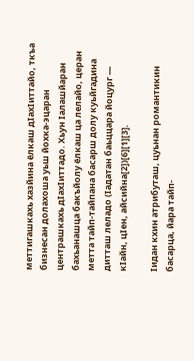меттигашкахь хазйина ёлкаш дӀахӀиттайо, ткъа бизнесан долахоша уьш йохка-эцаран центрашкахь дӀахӀиттадо. Хьун Ӏалашйаран бахьанашца бакъйолу ёлкаш ца лелайо, церан метта тайп-тайпана басарш долу куьйгадина дитташ леладо (Ӏадатан баьццара йоцург — кӀайн, цӀен, айсийна[2])[6][1][3].

Ӏидан кхин атрибуташ, цуьнан романтикин басарца, йара тайп-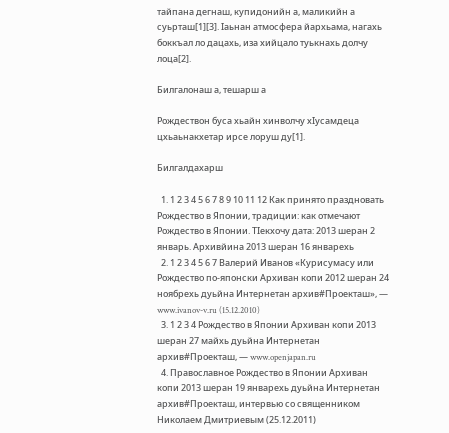тайпана дегнаш, купидонийн а, маликийн а суьрташ[1][3]. Ӏаьнан атмосфера йархьама, нагахь боккъал ло дацахь, иза хийцало туькнахь долчу лоца[2].

Билгалонаш а, тешарш а

Рождествон буса хьайн хинволчу хӀусамдеца цхьаьнакхетар ирсе лоруш ду[1].

Билгалдахарш

  1. 1 2 3 4 5 6 7 8 9 10 11 12 Как принято праздновать Рождество в Японии, традиции: как отмечают Рождество в Японии. ТӀекхочу дата: 2013 шеран 2 январь. Архивйина 2013 шеран 16 январехь
  2. 1 2 3 4 5 6 7 Валерий Иванов «Курисумасу или Рождество по-японски Архиван копи 2012 шеран 24 ноябрехь дуьйна Интернетан архив#Проекташ», — www.ivanov-v.ru (15.12.2010)
  3. 1 2 3 4 Рождество в Японии Архиван копи 2013 шеран 27 майхь дуьйна Интернетан архив#Проекташ, — www.openjapan.ru
  4. Православное Рождество в Японии Архиван копи 2013 шеран 19 январехь дуьйна Интернетан архив#Проекташ, интервью со священником Николаем Дмитриевым (25.12.2011)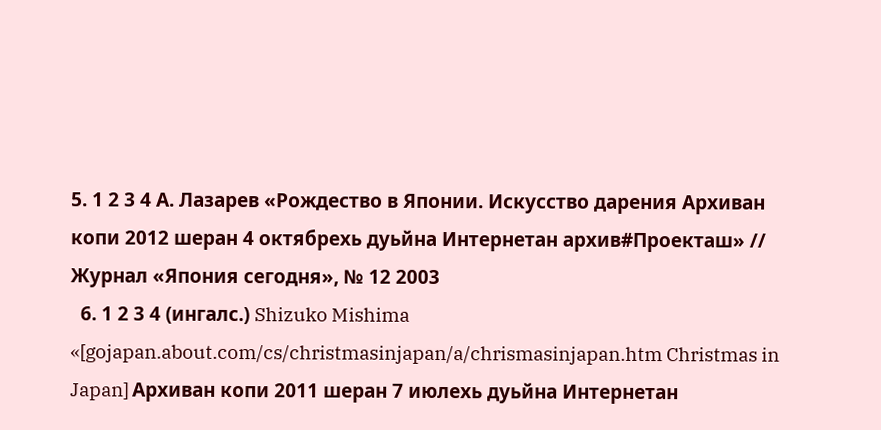5. 1 2 3 4 А. Лазарев «Рождество в Японии. Искусство дарения Архиван копи 2012 шеран 4 октябрехь дуьйна Интернетан архив#Проекташ» // Журнал «Япония сегодня», № 12 2003
  6. 1 2 3 4 (ингалс.) Shizuko Mishima «[gojapan.about.com/cs/christmasinjapan/a/chrismasinjapan.htm Christmas in Japan] Архиван копи 2011 шеран 7 июлехь дуьйна Интернетан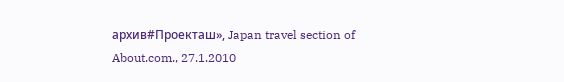архив#Проекташ», Japan travel section of About.com., 27.1.2010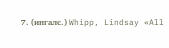7. (ингалс.) Whipp, Lindsay «All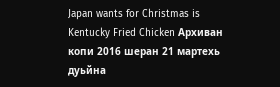Japan wants for Christmas is Kentucky Fried Chicken Архиван копи 2016 шеран 21 мартехь дуьйна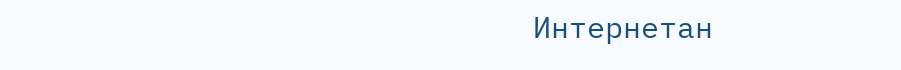Интернетан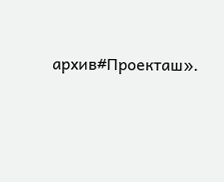архив#Проекташ».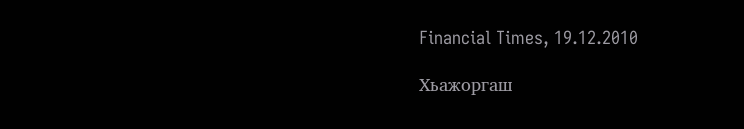Financial Times, 19.12.2010

Хьажоргаш